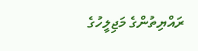ރައްޔިތުންގެ މަޖިލީހުގެ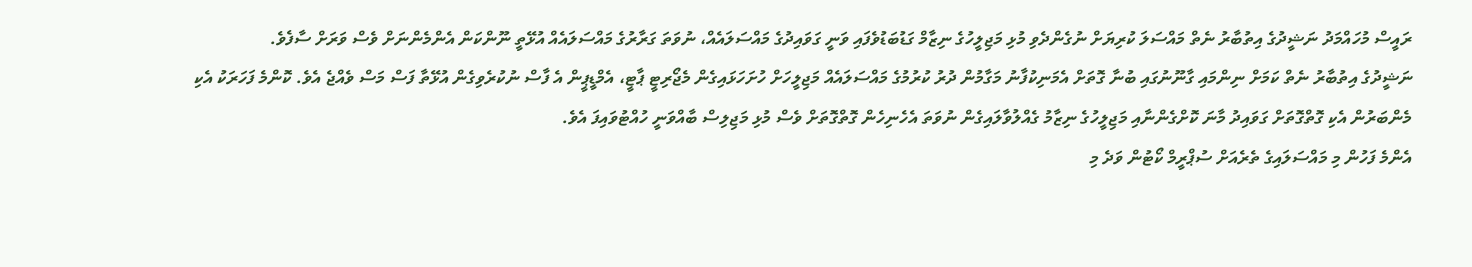ރައީސް މުހައްމަދު ނަޝީދުގެ އިތުބާރު ނެތް މައްސަލަ ކުރިޔަށް ނުގެންދެވި މުޅި މަޖިލީހުގެ ނިޒާމް ގަޑުބަޑުވެފައި ވަނީ ގަވައިދުގެ މައްސަލައެއް، ނުވަތަ ގަރާރުގެ މައްސަލައެއް އުޅޭތީ ނޫންކަން އެންމެންނަށް ވެސް ވަރަށް ސާފެވެ.
ނަޝީދުގެ އިތުބާރު ނެތް ކަމަށް ނިންމައި ގާނޫނުގައި ބުނާ ގޮތަށް އެމަނިކުފާނު މަގާމުން ދުރު ކުރުމުގެ މައްސަލައެއް މަޖިލީހަށް ހުށަހަޅައިގެން މެޖޯރިޓީ ޕާޓީ، އެމްޑީޕީން އެ ފާސް ނުކުރެވިގެން އުޅޭތާ ފަސް މަސް ވެއްޖެ އެވެ. ކޮންމެ ފަހަރަކު އެކި މެންބަރުން އެކި ގޮތްގޮތަށް ގަވައިދު މާނަ ކޮށްގެންނާއި މަޖިލީހުގެ ނިޒާމު ގެއްލުވާލައިގެން ނުވަތަ އެހެނިހެން ގޮތްގޮތަށް ވެސް މުޅި މަޖިލިސް ބާއްވަނީ ހުއްޓުވައިފަ އެވެ.
އެންމެ ފަހުން މި މައްސަލައިގެ ތެރެއަށް ސުޕްރީމް ކޯޓުން ވަދެ މި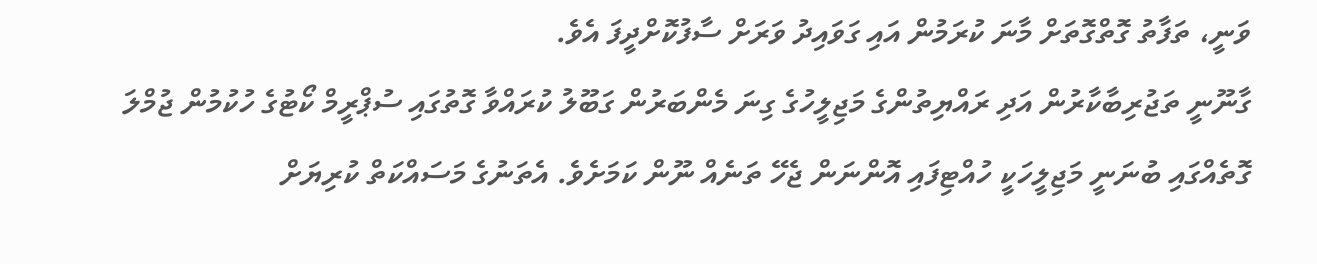ވަނީ، ތަފާތު ގޮތްގޮތަށް މާނަ ކުރަމުން އައި ގަވައިދު ވަރަށް ސާފުކޮށްދީފަ އެވެ.
ގާނޫނީ ތަޖުރިބާކާރުން އަދި ރައްޔިތުންގެ މަޖިލީހުގެ ގިނަ މެންބަރުން ގަބޫލު ކުރައްވާ ގޮތުގައި ސުޕްރީމް ކޯޓުގެ ހުކުމުން ޖުމްލަ ގޮތެއްގައި ބުނަނީ މަޖިލީހަކީ ހުއްޓިފައި އޮންނަން ޖެހޭ ތަނެއް ނޫން ކަމަށެވެ. އެތަނުގެ މަސައްކަތް ކުރިޔަށް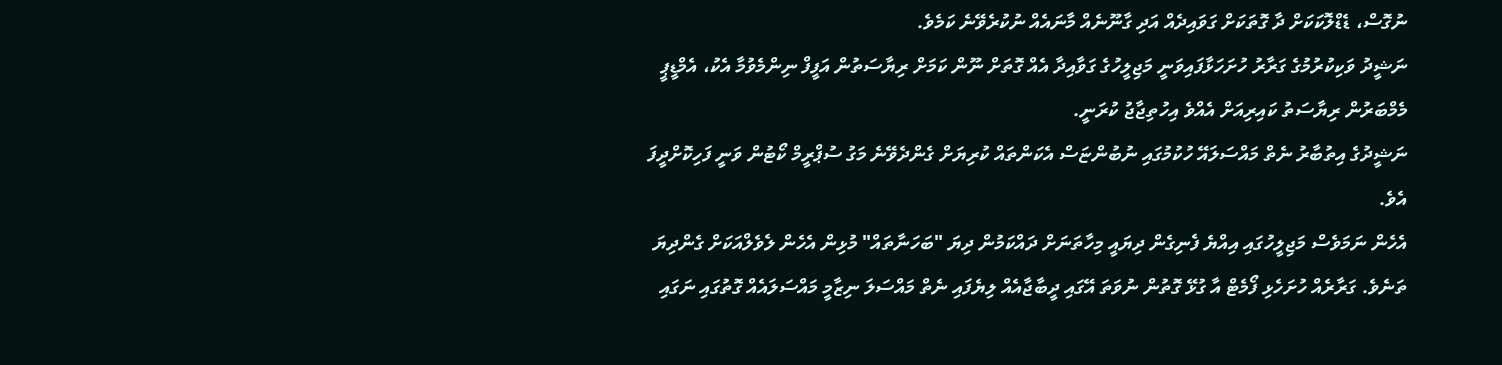ނުގޮސް، ޑެޑްލޮކަކަށް ދާ ގޮތަކަށް ގަވައިދެއް އަދި ގާނޫނެއް މާނައެއް ނުކުރެވޭނެ ކަމެވެ.
ނަޝީދު ވަކިކުރުމުގެ ގަރާރު ހުށަހަޅާފައިވަނީ މަޖިލީހުގެ ގަވާއިދާ އެއް ގޮތަށް ނޫން ކަމަށް ރިޔާސަތުން އަފީފް ނިންމެވުމާ އެކު، އެމްޑީޕީ މެމްބަރުން ރިޔާސަތު ކައިރިއަށް އެއްވެ އިހުތިޖާޖު ކުރަނީ.
ނަޝީދުގެ އިތުބާރު ނެތް މައްސަލައޭ ހުކުމުގައި ނުބުންޏަސް އެކަންތައް ކުރިޔަށް ގެންދެވޭނެ މަގު ސުޕްރީމް ކޯޓުން ވަނީ ފަހިކޮށްދީފަ އެވެ.
އެހެން ނަމަވެސް މަޖިލީހުގައި އިއްޔެ ފެނިގެން ދިޔައީ މިހާތަނަށް ދައްކަމުން ދިޔަ "ބަހަނާތައް" މުޅިން އެހެން ލެވެލްއަކަށް ގެންދިޔަ ތަނެވެ. ގަރާރެއް ހުށަހެޅި ފޯމެޓް އާ ގުޅޭ ގޮތުން ނުވަތަ އޭގައި ދީބާޖާއެއް ލިޔެފައި ނެތް މައްސަލަ ނިޒާމީ މައްސަލައެއް ގޮތުގައި ނަގައި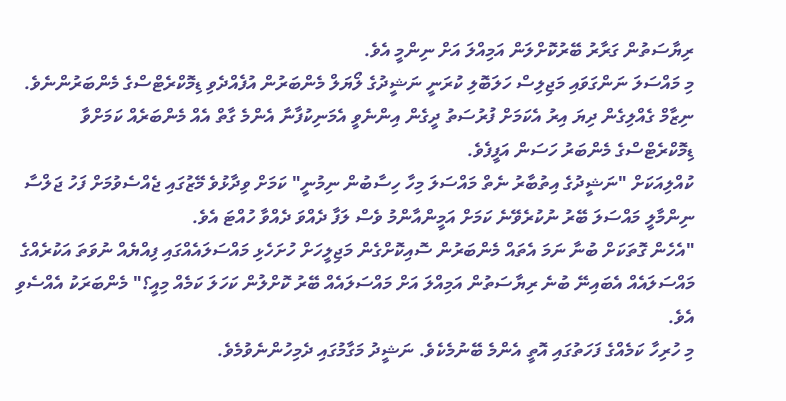ރިޔާސަތުން ގަރާރު ބޭރުކޮށްލަން އަމިއްލަ އަށް ނިންމީ އެވެ.
މި މައްސަލަ ނަންގަވައި މަޖިލިސް ހަލަބޮލި ކުރަނީ ނަޝީދުގެ ލޯޔަލް މެންބަރުން އުފެއްދެވި ޑިމޮކްރެޓްސްގެ މެންބަރުންނެވެ. ނިޒާމް ގެއްލިގެން ދިޔަ އިރު އެކަމަށް ފުރުސަތު ދީގެން އިންނެވީ އެމަނިކުފާނާ އެންމެ ގާތް އެއް މެންބަރެއް ކަމަށްވާ ޑިމޮކްރެޓްސްގެ މެންބަރު ހަސަން އަފީފެވެ.
ކުއްލިއަކަށް "ނަޝީދުގެ އިތުބާރު ނެތް މައްސަލަ މިހާ ހިސާބުން ނިމުނީ" ކަމަށް ވިދާޅުވެ މޭޒުގައި ޖެއްސެވުމަށް ފަހު ޖަލްސާ ނިންމާލީ މައްސަލަ ބޭރު ނުކުރެވޭނެ ކަމަށް އަމީންއާންމު ވެސް ލަފާ ދެއްވަ ދެއްވާ ހުއްޓަ އެވެ.
"އެހެން ގޮތަކަށް ބުނާ ނަމަ އެތައް މެންބަރުން ސޮއިކޮށްގެން މަޖިލީހަށް ހުށަހެޅި މައްސަލައެއްގައި ފިއްޔެއް ނުވަތަ އަކުރެއްގެ މައްސަލައެއް އެބައިނޭ ބުނެ ރިޔާސަތުން އަމިއްލަ އަށް މައްސަލައެއް ބޭރު ކޮށްލުން ކަހަލަ ކަމެއް މިއީ؟" މެންބަރަކު އެއްސެވި އެވެ.
މި ހުރިހާ ކަމެއްގެ ފަހަތުގައި އޮތީ އެންމެ ބޭނުމެކެވެ. ނަޝީދު މަގާމުގައި ދެމިހުންނެވުމެވެ.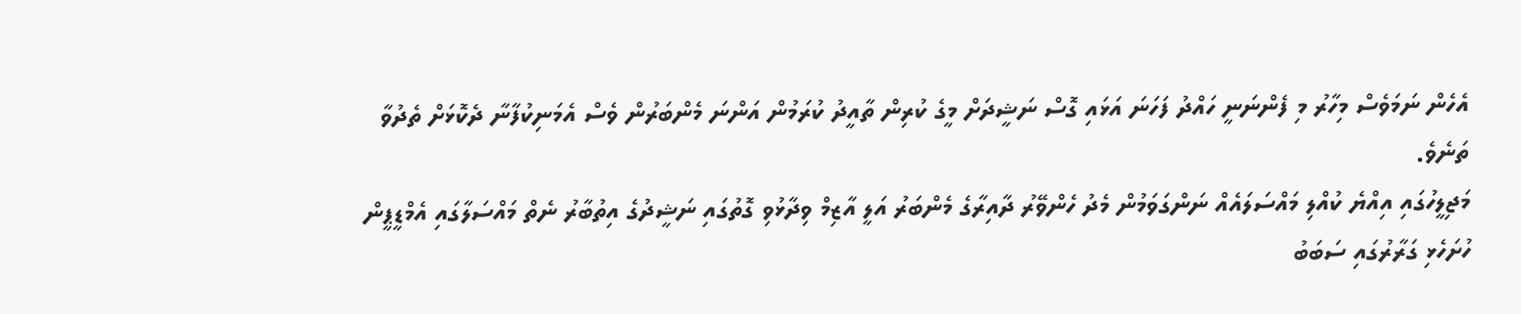އެހެން ނަމަވެސް މިހާރު މި ފެންނަނީ ހައްދު ފަހަނަ އަޅައި ގޮސް ނަޝީދަށް މީގެ ކުރިން ތާއީދު ކުރަމުން އަންނަ މެންބަރުން ވެސް އެމަނިކުފާނާ ދެކޮޅަށް ތެދުވާ ތަނެވެ.
މަޖިލީހުގައި އިއްޔެ ކުއްލި މައްސަލައެއް ނަންގަވަމުން މެދު ހެންވޭރު ދާއިރާގެ މެންބަރު އަލީ އާޒިމް ވިދާޅުވި ގޮތުގައި ނަޝީދުގެ އިތުބާރު ނެތް މައްސަލާގައި އެމްޑީޕީން ހުށަހެޅި ގަރާރުގައި ސަބަބު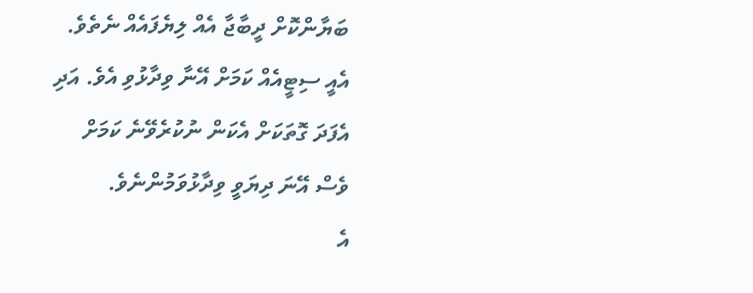ބަޔާންކޮށް ދީބާޖާ އެއް ލިޔެފައެއް ނެތެވެ. އެއީ ސިޓީއެއް ކަމަށް އޭނާ ވިދާޅުވި އެވެ. އަދި އެފަދަ ގޮތަކަށް އެކަން ނުކުރެވޭނެ ކަމަށް ވެސް އޭނަ ދިޔަވީ ވިދާޅުވަމުންނެވެ.
އެ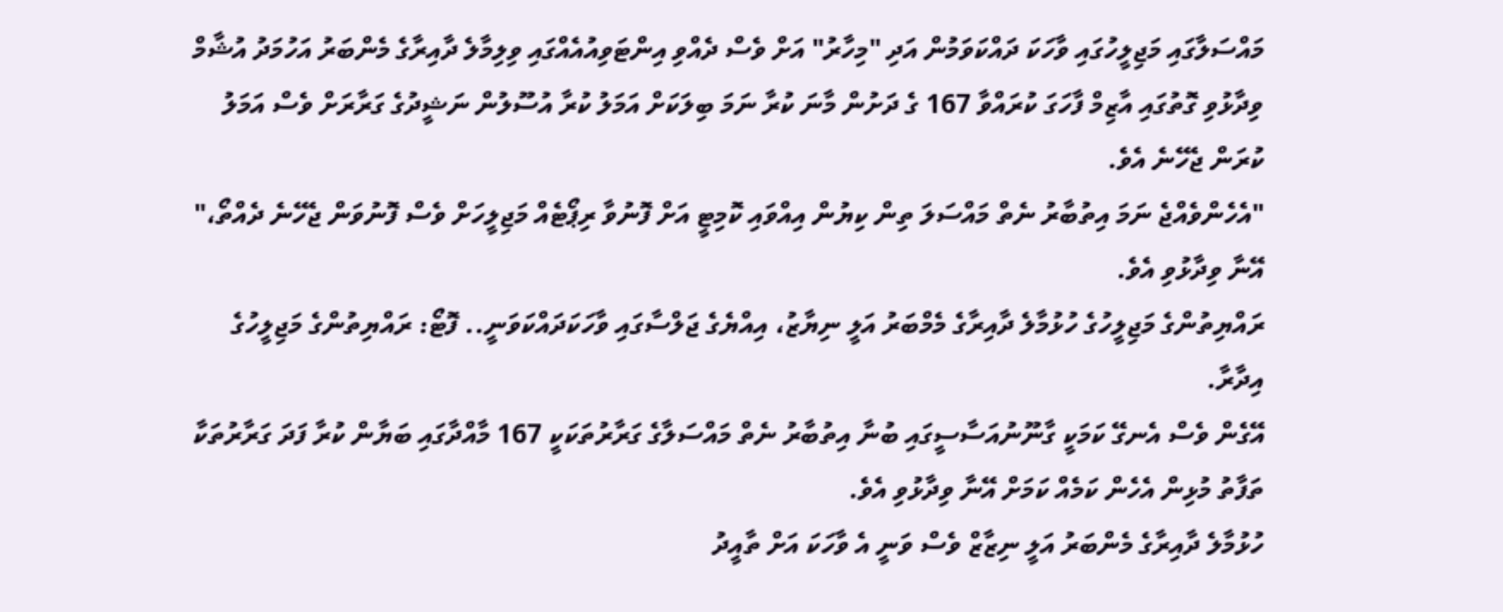މައްސަލާގައި މަޖިލީހުގައި ވާހަކަ ދައްކަވަމުން އަދި "މިހާރު" އަށް ވެސް ދެއްވި އިންޓަވިއުއެއްގައި ވިލިމާލެ ދާއިރާގެ މެންބަރު އަހުމަދު އުޝާމް ވިދާޅުވި ގޮތުގައި އާޒިމް ފާހަގަ ކުރައްވާ 167 ގެ ދަށުން މާނަ ކުރާ ނަމަ ބިލަކަށް އަމަލު ކުރާ އުސޫލުން ނަޝީދުގެ ގަރާރަށް ވެސް އަމަލު ކުރަން ޖެހޭނެ އެވެ.
"އެހެންވެއްޖެ ނަމަ އިތުބާރު ނެތް މައްސަލަ ތިން ކިޔުން އިއްވައި ކޮމިޓީ އަށް ފޮނުވާ ރިޕޯޓެއް މަޖިލީހަށް ވެސް ފޮނުވަން ޖެހޭނެ ދެއްތޯ،" އޭނާ ވިދާޅުވި އެވެ.
ރައްޔިތުންގެ މަޖިލީހުގެ ހުޅުމާލެ ދާއިރާގެ މެމްބަރު އަލީ ނިޔާޒު، އިއްޔެގެ ޖަލްސާގައި ވާހަކަދައްކަވަނީ.. ފޮޓޯ: ރައްޔިތުންގެ މަޖިލީހުގެ އިދާރާ.
އޭގެން ވެސް އެނގޭ ކަމަކީ ގާނޫނުއަސާސީގައި ބުނާ އިތުބާރު ނެތް މައްސަލާގެ ގަރާރުތަކަކީ 167 މާއްދާގައި ބަޔާން ކުރާ ފަދަ ގަރާރުތަކާ ތަފާތު މުޅިން އެހެން ކަމެއް ކަމަށް އޭނާ ވިދާޅުވި އެވެ.
ހުޅުމާލެ ދާއިރާގެ މެންބަރު އަލީ ނިޒާޒް ވެސް ވަނީ އެ ވާހަކަ އަށް ތާއީދު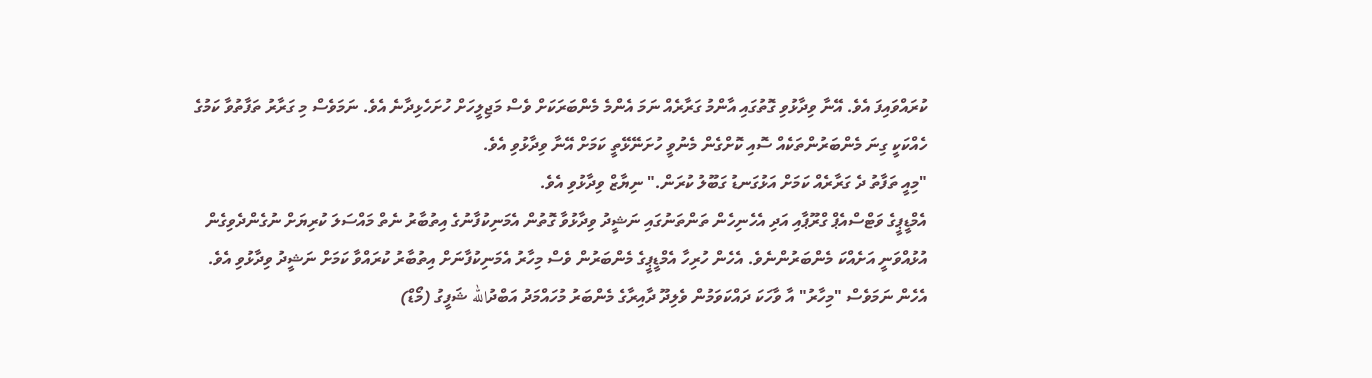ކުރައްވައިފަ އެވެ. އޭނާ ވިދާޅުވި ގޮތުގައި އާންމު ގަރާރެއް ނަމަ އެންމެ މެންބަރަކަށް ވެސް މަޖިލީހަށް ހުށަހެޅިދާނެ އެވެ. ނަމަވެސް މި ގަރާރު ތަފާތުވާ ކަމުގެ ހެއްކަކީ ގިނަ މެންބަރުންތަކެއް ސޮއި ކޮށްގެން މެނުވީ ހުށަނޭޅޭތީ ކަމަށް އޭނާ ވިދާޅުވި އެވެ.
"މިއީ ތަފާތު ދެ ގަރާރެއް ކަމަށް އަޅުގަނޑު ގަބޫލު ކުރަން." ނިޔާޒް ވިދާޅުވި އެވެ.
އެމްޑީޕީގެ ވަޓްސްއެޕް ގްރޫޕާއި އަދި އެހެނިހެން ތަންތަނުގައި ނަޝީދު ވިދާޅުވާ ގޮތުން އެމަނިކުފާނުގެ އިތުބާރު ނެތް މައްސަލަ ކުރިޔަށް ނުގެންދެވިގެން އުޅުއްވަނީ އަށެއްކަ މެންބަރުންނެވެ. އެހެން ހުރިހާ އެމްޑީޕީގެ މެންބަރުން ވެސް މިހާރު އެމަނިކުފާނަށް އިތުބާރު ކުރައްވާ ކަމަށް ނަޝީދު ވިދާޅުވި އެވެ.
އެހެން ނަމަވެސް "މިހާރު" އާ ވާހަކަ ދައްކަވަމުން ވެލިދޫ ދާއިރާގެ މެންބަރު މުހައްމަދު އަބްދުالله ޝަފީގު (މޯޑް)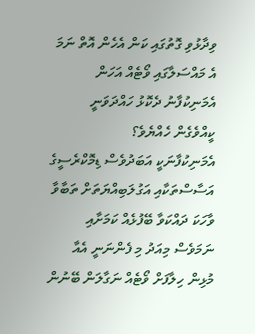ވިދާޅުވި ގޮތުގައި ކަން އެހެން އޮތް ނަމަ އެ މައްސަލާގައި ވޯޓެއް އަހަން އެމަނިކުފާނު ދެކޮޅު ހައްދަވަނީ ކީއްވެގެން ހެއްޔެވެ؟
އެމަނިކުފާނަކީ އަބަދުވެސް ޑިމޮކްރެސީގެ އަސާސްތަކާއި އަގުލަބިއްޔަތަށް ތަބާވާ ވާހަކަ ދައްކަވާ ބޭފުޅެއް ކަމަށާއި ނަމަވެސް މިއަދު މި ފެންނަނީ އެއާ މުޅިން ހިލާފަށް ވޯޓެއް ނަގާލަން ބޭނުން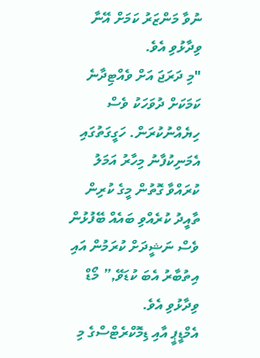ނުވާ މަންޒަރު ކަމަށް އޭނާ ވިދާޅުވި އެވެ.
"މި ދަރަޖަ އަށް ވެއްޓިދާނެ ކަމަކަށް ދުވަހަކު ވެސް ހިޔެއްނުކުރަން. ހަގީގަތުގައި އެމަނިކުފާނު މިހާރު އަމަލު ކުރައްވާ ގޮތުން މީގެ ކުރިން ތާއީދު ކުރެއްވި ބައެއް ބޭފުޅުން ވެސް ނަޝީދަށް ކުރަމުން އައި އިތުބާރު އެބަ ކުޑަވޭ,” މޯޑް ވިދާޅުވި އެވެ.
އެމްޑީޕީ އާއި ޑިމޮކްރެޓްސްގެ މި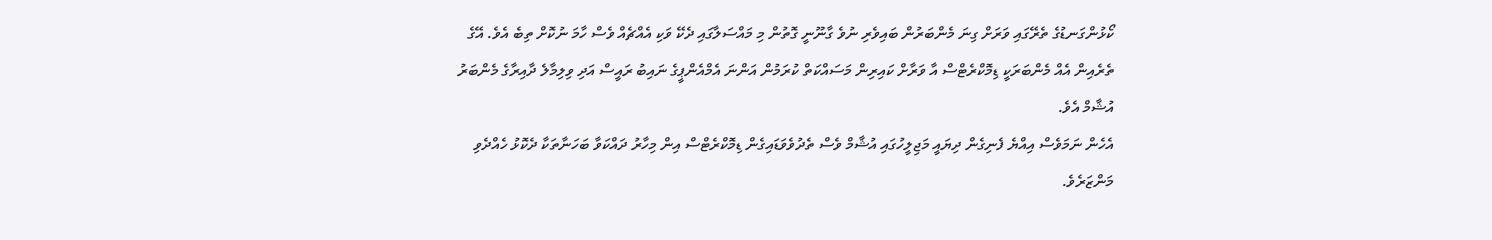ކޯޅުންގަނޑުގެ ތެރޭގައި ވަރަށް ގިނަ މެންބަރުން ބައިވެރި ނުވެ ގާނޫނީ ގޮތުން މި މައްސަލާގައި ދެކޭ ވަކި އެއްޗެއް ވެސް ހާމަ ނުކޮށް ތިބެ އެވެ. އޭގެ ތެރެއިން އެއް މެންބަރަކީ ޑިމޮކްރެޓްސް އާ ވަރާށް ކައިރިން މަސައްކަތް ކުރަމުން އަންނަ އެމްއެންޕީގެ ނައިބު ރައީސް އަދި ވިލިމާލެ ދާއިރާގެ މެންބަރު އުޝާމް އެވެ.
އެހެން ނަމަވެސް އިއްޔެ ފެނިގެން ދިޔައީ މަޖިލީހުގައި އުޝާމް ވެސް ތެދުވެވަޑައިގެން ޑިމޮކްރެޓްސް އިން މިހާރު ދައްކަވާ ބަހަނާތަކާ ދެކޮޅު ހެއްދެވި މަންޒަރެވެ.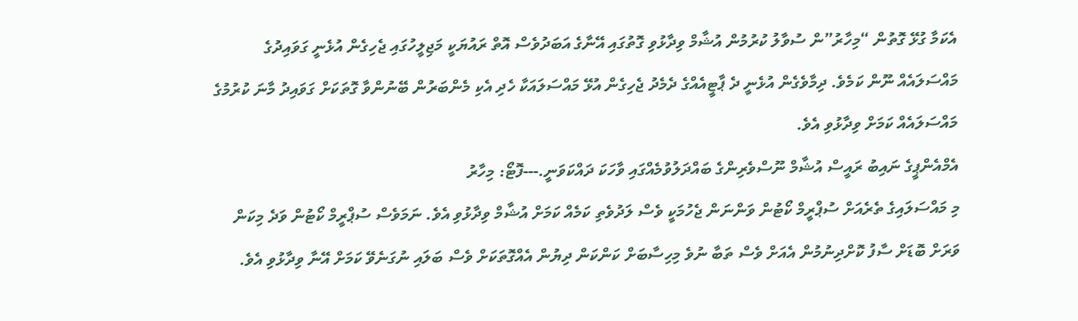އެކަމާ ގުޅޭ ގޮތުން “މިހާރު”ން ސުވާލު ކުރުމުން އުޝާމް ވިދާޅުވި ގޮތުގައި އޭނާގެ އަބަދުވެސް އޮތް ރައުޔަކީ މަޖިލީހުގައި ޖެހިގެން އުޅެނީ ގަވައިދުގެ މައްސަލައެއް ނޫން ކަމެވެ. ދިމާވެގެން އުޅެނީ ދެ ޕާޓީއެއްގެ ދެމެދު ޖެހިގެން އުޅޭ މައްސަލައަކާ ހެދި އެކި މެންބަރުން ބޭނުންވާ ގޮތަކަށް ގަވައިދު މާނަ ކުރުމުގެ މައްސަލައެއް ކަމަށް ވިދާޅުވި އެވެ.
އެމްއެންޕީގެ ނައިބު ރައީސް އުޝާމް ނޫސްވެރިންގެ ބައްދަލުވުމެއްގައި ވާހަކަ ދައްކަވަނީ.---ފޮޓޯ: މިހާރު
މި މައްސަލައިގެ ތެރެއަށް ސުޕްރީމް ކޯޓުން ވަންނަން ޖެހުމަކީ ވެސް ލަދުވެތި ކަމެއް ކަމަށް އުޝާމް ވިދާޅުވި އެވެ. ނަމަވެސް ސުޕްރީމް ކޯޓުން ވަދެ މިކަން ވަރަށް ބޮޑަށް ސާފު ކޮށްދިނުމުން އެއަށް ވެސް ތަބާ ނުވެ މިހިސާބަށް ކަންކަން ދިޔުން އެއްގޮތަކަށް ވެސް ބަލައި ނުގަނެވޭ ކަމަށް އޭނާ ވިދާޅުވި އެވެ.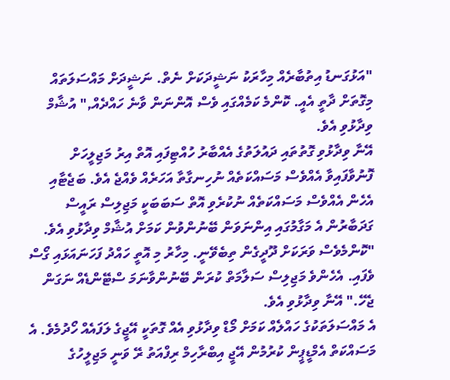"އަޅުގަނޑު އިތުބާރެއް މިހާރަކު ނަޝީދަކަށް ނެތް. ނަޝީދަށް މައްސަލަތައް މިގޮތަށް ދާތީ އެއީ. ކޮންމެ ކަމެއްގައި ވެސް އޮންނަން ވާނެ ހައްދެއް," އުޝާމް ވިދާޅުވި އެވެ.
އޭނާ ވިދާޅުވި ގޮތުތައި ދައުލަތުގެ އެއްބާރު ހުއްޓިފައި އޮތް އިރު މަޖިލީހަށް ފޮނުވާފައިވާ އެއްވެސް މަސައްކަތެއް ނުހިނގާތާ އަހަރެއް ވެއްޖެ އެވެ. ބަޖެޓާއި އެހެން އެއްވެސް މަސައްކަތެއް ނުކުރެވި އޮތް ސަބަބަކީ މަޖިލިސް ރައީސް ގަދަބާރުން އެ މަގާމުގައި އިންނަވަން ބޭނުންވުން ކަމަށް އުޝާމް ވިދާޅުވި އެވެ.
"ކޮންމެވެސް ވަރަކަށް ދޫދީގެން ތިބެވޭނީ. މިހާރު މި އޮތީ ހައްދު ފަހަނައަޅައި ގޯސް ވެފައި. އެހެންވެ މަޖިލިސް ސަލާމަތް ކުރަން ބޭނުންވާނަމަ ސްޓޭންޑެއް ނަގަން ޖެހޭ." އޭނާ ވިދާޅުވި އެވެ.
އެ މައްސަލަތަކުގެ ހައްލެއް ކަމަށް މޯޑް ވިދާޅުވި އެއް ގޮތަކީ އޭޖީގެ ލަފައެއް ހޯދުމެވެ. އެ މަސައްކަތް އެމްޑީޕީން ކުރުމުން އޭޖީ އިބްރާހިމް ރިފްއަތު ރޭ ވަނީ މަޖިލީހުގެ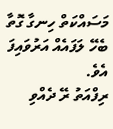މަސައްކަތް ހިނގާ ގޮތާ ބެހޭ ލަފައެއް އަރުވައިފަ އެވެ.
ރިފްއަތު ރޭ ދެއްވި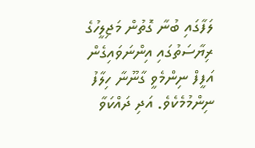ލަފާގައި ބުނާ ގޮތުން މަޖިލީހުގެ ރިޔާސަތުގައި އިންނަވައިގެން އަފީފް ނިންމެވީ ގާނޫނާ ހިލާފު ނިންމުމެކެވެ. އަދި ދައްކަވާ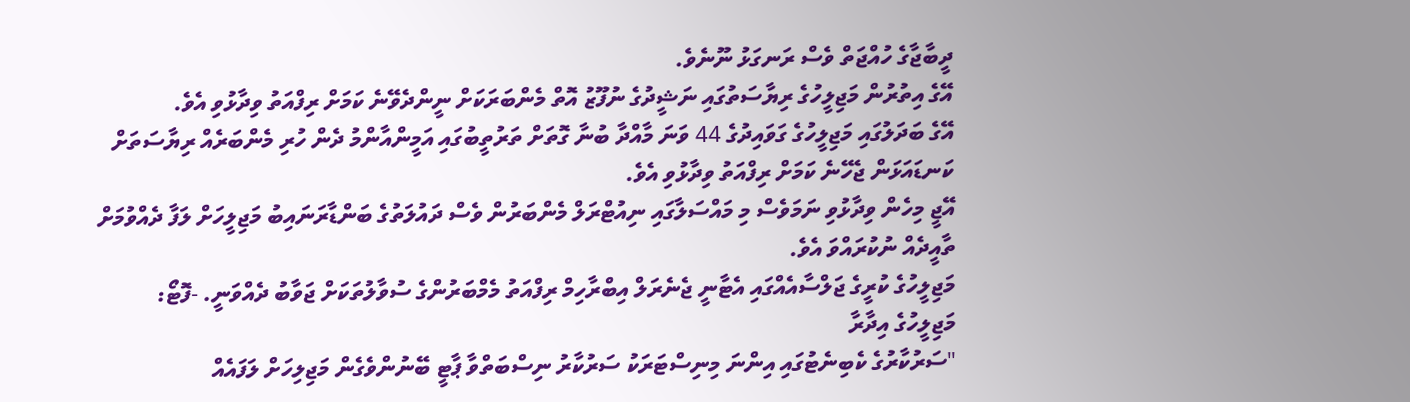ދީބާޖާގެ ހުއްޖަތް ވެސް ރަނގަޅު ނޫނެވެ.
އޭގެ އިތުރުން މަޖިލީހުގެ ރިޔާސަތުގައި ނަޝީދުގެ ނުފޫޒު އޮތް މެންބަރަކަށް ނީންދެވޭނެ ކަމަށް ރިފްއަތު ވިދާޅުވި އެވެ.
އޭގެ ބަދަލުގައި މަޖިލީހުގެ ގަވައިދުގެ 44 ވަނަ މާއްދާ ބުނާ ގޮތަށް ތަރުތީބުގައި އަމީންއާންމު ދެން ހުރި މެންބަރެއް ރިޔާސަތަށް ކަނޑައަޅަން ޖެހޭނެ ކަމަށް ރިފްއަތު ވިދާޅުވި އެވެ.
އޭޖީ މިހެން ވިދާޅުވި ނަމަވެސް މި މައްސަލާގައި ނިއުޓްރަލް މެންބަރުން ވެސް ދައުލަތުގެ ބަންޑާރަނައިބު މަޖިލީހަށް ލަފާ ދެއްވުމަށް ތާއީދެއް ނުކުރައްވަ އެވެ.
މަޖިލީހުގެ ކުރީގެ ޖަލްސާއެއްގައި އެޓާނީ ޖެނެރަލް އިބްރާހިމް ރިފްއަތު މެމްބަރުންގެ ސުވާލުތަކަށް ޖަވާބު ދެއްވަނީ. -ފޮޓޯ: މަޖިލީހުގެ އިދާރާ
"ސަރުކާރުގެ ކެބިނެޓުގައި އިންނަ މިނިސްޓަރަކު ސަރުކާރު ނިސްބަތްވާ ޕާޓީ ބޭނުންވެގެން މަޖިލިހަށް ލަފައެއް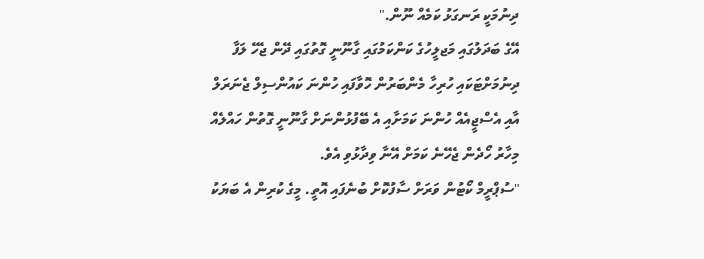ދިނުމަކީ ރަނގަޅު ކަމެއް ނޫން."
އޭގެ ބަދަލުގައި މަޖލީހުގެ ކަންކަމުގައި ގާނޫނީ ގޮތުގައި ދޭން ޖެހޭ ލަފާ ދިނުމަށްޓަކައި ހުރިހާ މެންބަރުން ހޮވާފައި ހުންނަ ކައުންސިލް ޖެނަރަލް އާއި އެސްޖީއެއް ހުންނަ ކަމަށާއި އެ ބޭފުޅުންނަށް ގާނޫނީ ގޮތުން ހައްލެއް މިހާރު ހޯދެން ޖެހޭނެ ކަމަށް އޭނާ ވިދާޅުވި އެވެ.
"ސުޕްރީމް ކޯޓުން ވަރަށް ސާފުކޮށް ބުނެފައި އޮތީ. މީގެ ކުރިން އެ ބަޔަކު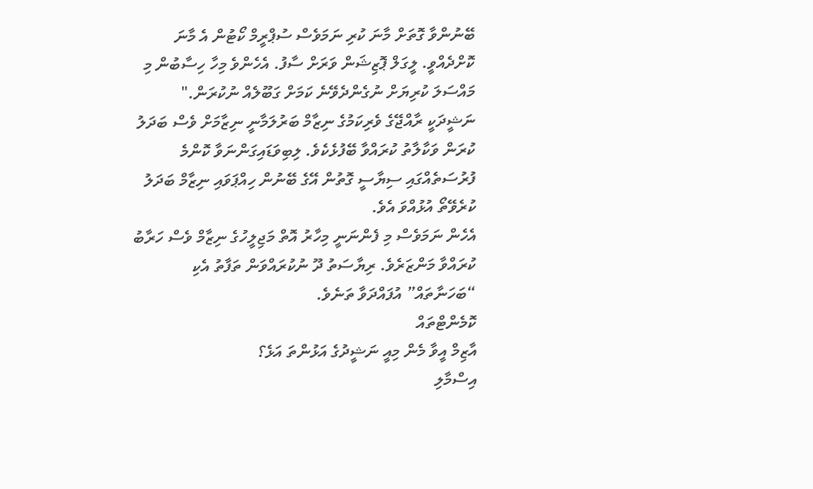ބޭނުންވާ ގޮތަށް މާނަ ކުރި ނަމަވެސް ސުޕްރީމް ކޯޓުން އެ މާނަ ކޮށްދެއްވީ. ލީގަލް ޕޮޒިޝަން ވަރަށް ސާފު. އެހެންވެ މިހާ ހިސާބުން މި މައްސަލަ ކުރިޔަށް ނުގެންދެވޭނެ ކަމަށް ގަބޫލެއް ނުކުރަން."
ނަޝީދަކީ ރާއްޖޭގެ ވެރިކަމުގެ ނިޒާމް ބަރުލަމާނީ ނިޒާމަށް ވެސް ބަދަލު ކުރަން ވަކާލާތު ކުރައްވާ ބޭފުޅެކެވެ. ލިބިވަޑައިގަންނަވާ ކޮންމެ ފުރުސަތެއްގައި ސިޔާސީ ގޮތުން އޭގެ ބޭނުން ހިއްޕަވައި ނިޒާމް ބަދަލު ކުރެވޭތޯ އުޅުއްވަ އެވެ.
އެހެން ނަމަވެސް މި ފެންނަނީ މިހާރު އޮތް މަޖިލީހުގެ ނިޒާމް ވެސް ހަރާބު ކުރައްވާ މަންޒަރެވެ. ރިޔާސަތު ދޫ ނުކުރައްވަން ތަފާތު އެކި “ބަހަނާތައް” އުފައްދަވާ ތަނެވެ.
ކޮމެންޓްތައް
އާޒިމް އީވާ މެން މިއީ ނަޝީދުގެ އަޅުންތަ އަޅެ؟
އިސްމާލި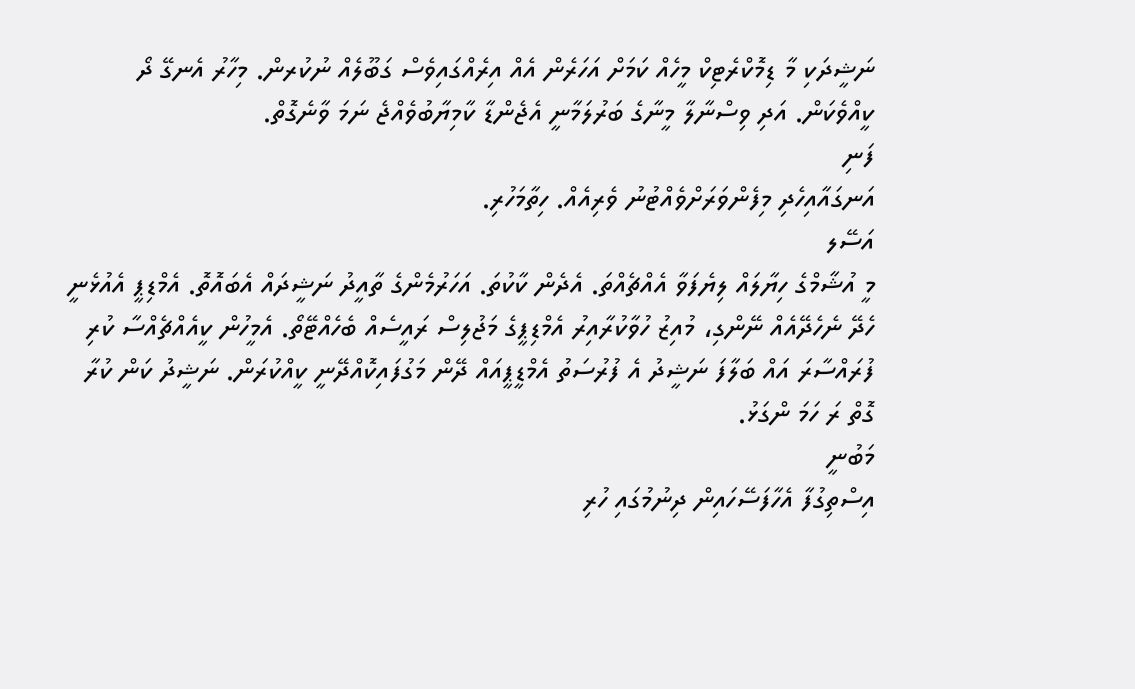ނަޝީދަކި މާ ޑިމޮކްރެޓިކް މީހެއް ކަމަށް އަހަރެން އެއް އިރެއްގައިވެސް ގަބޫލެއް ނުކުރން. މިހާރު އެނގޭ ދޯ ކީއްވެކަން. އަދި ވިސްނާލާ މީނާގެ ބަރުލަމާނީ އެޖެންޑާ ކާމިޔާބުވެއްޖެ ނަމަ ވާނެގޮތް.
ފަނި
އަނގައާއިހެދި މިފެންވަރަށްވެއްޓުނު ވެރިއެއް. ހިތާމަހުރި.
އަސޭލ
މީ އުޝާމްގެ ހިޔާލައް ލިޔެފަވާ އެއްޗެއްތަ. އެދެން ކާކުތަ. އަހަރުމެންގެ ތާއީދު ނަޝީދައް އެބައޮތޮ. އެމްޑިޕީ އެއުޅެނީ ހެދޭ ނެހެދޭއެއް ނޭންގި، މުއިޒު ހުވާކުރާއިރު އެމްޑިޕީގެ މަޖުލިސް ރައީސެއް ބެހެއްޓޭތޯ. އެމީހުން ކީއެއްޗެއްސާ ކުރި ފުރައްސާރަ އައް ބަލާފަ ނަޝީދު އެ ފުރުސަތު އެމްޑީޕީއައް ދޭން މަގުފައިކޮއްދޭނީ ކީއްކުރަން. ނަޝީދު ކަން ކުރާ ގޮތް ރަ ހަމަ ންގަޅު.
މަބުނީ
އިސްތިގުފާ އެހާފަސޭހައިން ދިނުމުގައި ހުރި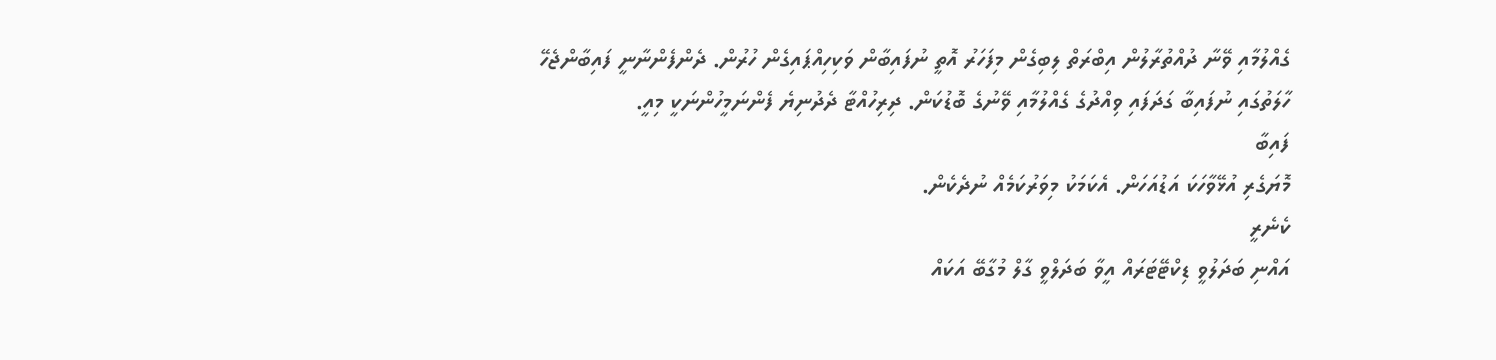ގެއްލުމާއި ވޭނާ ދުއްތުރާލުން އިބްރަތް ލިބިގެން މިފަހަރު އޮތީ ނުފައިބާން ވަކިހިއްޕައިގެން ހުރުން. ދެންފެންނާނީ ފައިބާންޖެހޭ ހާލަތުގައި ނުފައިބާ ގަދަފައި ވިއްދުގެ ގެއްލުމާއި ވޭނުގެ ބޮޑުކަން. ދިރިހުއްޓާ ދެދުނިޔެ ފެންނަމީހުންނަކީ މިއީ.
ފައިބާ
މޮޔަގެރި އުޅޭވާހަކަ އަޑުއަހަން. އެކަމަކު މިވަރުކަމެއް ނުދެކެން.
ކެނެރީ
އައްނި ބަދަލުވީ ޑިކްޓޭޓަރައް އީވާ ބަދަލްވީ ގާލް މުގާބޭ އަކައް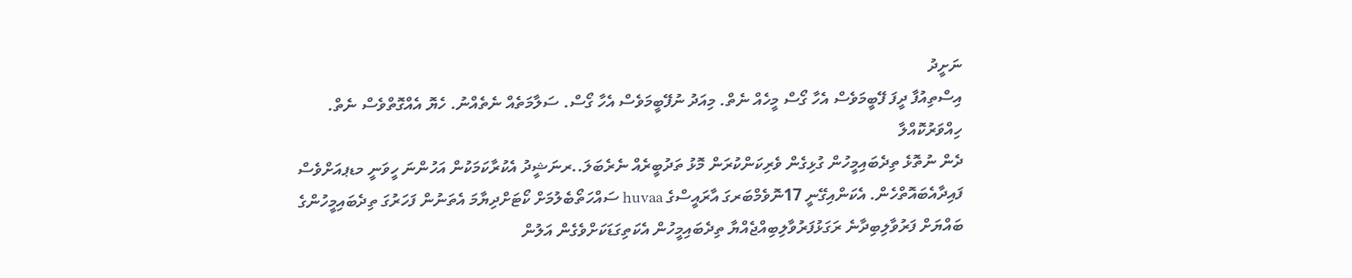ނަށީދު
އިސްތިއުފާ ދީފަ ފޭބީމަވެސް އެހާ ގޯސް މީހެއް ނެތް. މިއަދު ނުފޭބީމަވެސް އެހާ ގޯސް. ސަލާމަތެއް ނެތެއްނު. ހެޔޮ އެއްގޮތްވެސް ނެތް.
ހިއްވަރުކޮއްލާ
ދެން ނުތޮޅެ ތިދެބައިމީހުން ގުޅިގެން ވެރިކަންކުރަން މޮޅު ތަދުބީރެއް ނެރެބަލަ..ރނަޝީދު އެކުރާކަމަކުން އަހުންނަ ހީވަނީ މޑޕއަށްވެސް ފައިދާއެބައޮތްހެން. އެކަންއިގޭނީ 17ނޮވެމްބަރގަ އާރައީސްގެ huvaa ސައްހަތޯބެލުމަށް ކޯޓަށްދިޔާމަ އެތަނުން ފަހަރުގަ ތިދެބައިމީހުންގެ ބައްޔަށް ފަރުވާލިބިދާނެ ރަގަޅުފަރުވާލިބިއްޖެއްޔާ ތިދެބައިމީހުން އެކަތިގަޑަކަށްވެގެން އަލުން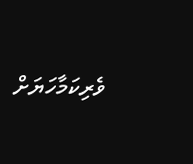ވެރިކަމާހަޔަށް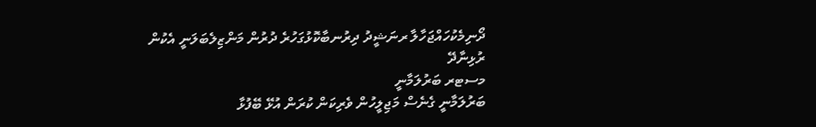ދޯނިމެކުހައްޖަހާލާ ރނަޝީދު ދިރުނބާކޮޅުގަހުރެ ދުރުން މަންޒިލެބަލަނީ އެކުން ރުޅިނާދޭ
މސޓރ ބަރުލަމާނީ
ބަރުލަމާނީ ގެނެސް މަޖިލީހުން ވެރިކަން ކުރަން އުޅޭ ބޭފުޅާ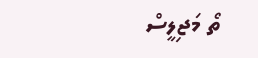ތޯ މަޖިލީސް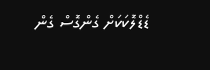ޑެޑްލޮކަކަށް ގެންގޮސް ގެން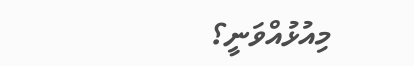މިއުޅުއްވަނީ؟